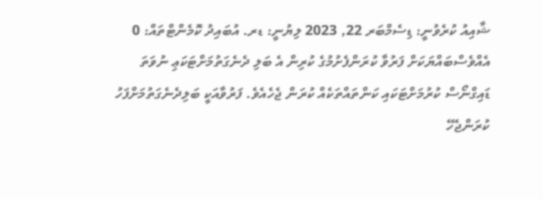ޝާއިއު ކުރެވުނީ: ޑިސެމްބަރ 22, 2023 ލިޔުނީ: ޑރ. އުބައިދު ކޮމެންޓްތައް: 0
އެއްވެސްބައްޔަކަށް ފަރުވާ ކުރަންފެށުމުގެ ކުރިން އެ ބަލި ދެނެގަތުމަށްޓަކަޢި ނުވަތަ ޑައިގްނޯސް ކުރުމަށްޓަކައި ކަންތައްތަކެއް ކުރަން ޖެހެއެވެ. ފަރުވާއަކީ ބަލިދެނެގަތުމަށްފަހު ކުރަންޖެހޭ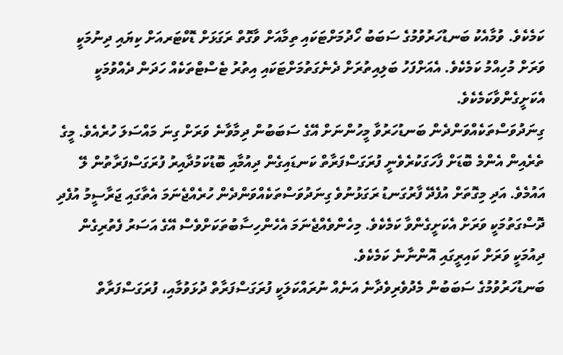ކަމެކެވެ. ވުމާއެކު ބަނޑުހަރުވުމުގެ ސަބަބު ހޯދުމަށްޓަކައި ތިމާއަށް ވާގޮތް ރަގަޅަށް ޑޮކްޓަރއަށް ކިޔައި ދިނުމަކީ ވަރަށް މުހިއްމު ކަމެކެވެ. އެއަށްފަހު ބަލިއިތުރަށް ދެނެގަތުމަށްޓަކައި އިތުރު ޓެސްޓްތަކެއް ހަދަން ދެއްވުމަކީ އެކަށީގެންވާކަމެކެވެ.
ގިނަދުވަސްތަކެއްވަންދެން ބަނޑުހަރުވާ މީހުންނަށް އޭގެ ސަބަބުން ދިމާވާނެ ވަރަށް ގިނަ މައްސަލަ ހުރެއެވެ. މީގެ ތެރެއިން އެންމެ ބޮޑަށް ފާހަގަކުރެވެނީ ފުރަގަސްފަރާތް ކަނޑައިގެން ދިއުމާއި ބޮޑުކަމުދާއިރު ފުރަގަސްފަރާތުން ލޭ އައުމެވެ. އަދި މިގޮތަށް އުފެދޭ ފާރުގަނޑު ރަގަޅުނުވެ ގިނަދުވަސްތަކެއްވަންދެން ހުރެއްޖެނަމަ އެތާގައި ޖަރާސީމު އުފެދި ދޮސްގަތުމަކީ ވަރަށް އެކަށީގެންވާ ކަމެކެވެ. މިހެންވެއްޖެނަމަ އެހެންހިސާބުތަކަށްވެސް އޭގެ އަސަރު ފެތުރިގެން ދިއުމަކީ ވަރަށް ކައިރީގައި އޮންނާނެ ކަމެކެވެ.
ބަނޑުހަރުވުމުގެ ސަބަބުން މެދުވެރިވެދާނެ އަނެއް ނުރައްކަލަކީ ފުރަގަސްފަރާތް ދުޅަވުމާއި، ފުރަގަސްފަރާތް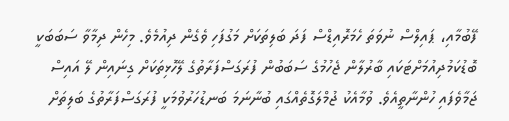ފޭބުމާއި، ޕައިލްސް ނުވަތަ ހެމަރޮއިޑްސް ފަދަ ބަލިތަކަށް މަގުފަހި ވެގެން ދިއުމެވެ. މިހެން ދިމާވާ ސަބަބަކީ ބޮޑުކަމުދިއުމަށްޓަކައި ބާރުލާން ޖެހުމުގެ ސަބަބުން ފުރަގަސްފަރާތުގެ ލޭހޮޅިތަކަށް ގިނައިން ލޭ އައިސް ޖަމާވެފައި ހުންނާތީއެވެ. ވުމާއެކު ޖުމްލަގޮތެއްގައި ބުނާނަމަ ބަނޑުހަރުވުމަކީ ފުރަގަސްފަރާތުގެ ބަލިތަށް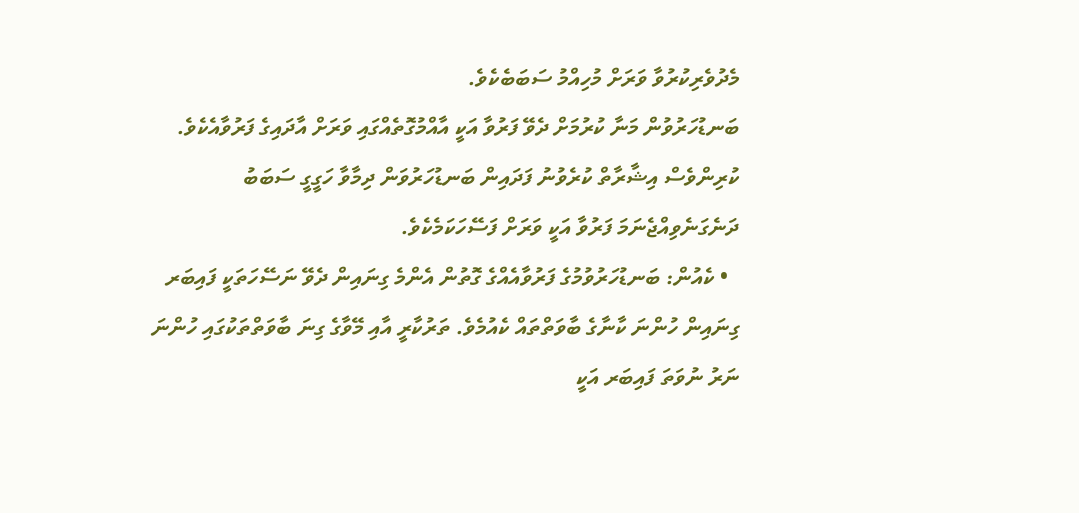މެދުވެރިކުރުވާ ވަރަށް މުހިއްމު ސަބަބެކެވެ.
ބަނޑުހަރުވުން މަނާ ކުރުމަށް ދެވޭ ފަރުވާ އަކީ އާއްމުގޮތެއްގައި ވަރަށް އާދައިގެ ފަރުވާއެކެވެ. ކުރިންވެސް އިޝާރާތް ކުރެވުނު ފަދައިން ބަނޑުހަރުވަން ދިމާވާ ހަގީގީ ސަބަބު ދަނެގަނެވިއްޖެނަމަ ފަރުވާ އަކީ ވަރަށް ފަސޭހަކަމެކެވެ.
  • ކެއުން: ބަނޑުހަރުވުމުގެ ފަރުވާއެއްގެ ގޮތުން އެންމެ ގިނައިން ދެވޭ ނަސޭހަތަކީ ފައިބަރ ގިނައިން ހުންނަ ކާނާގެ ބާވަތްތައް ކެއުމެވެ. ތަރުކާރީ އާއި މޭވާގެ ގިނަ ބާވަތްތަކުގައި ހުންނަ ނަރު ނުވަތަ ފައިބަރ އަކީ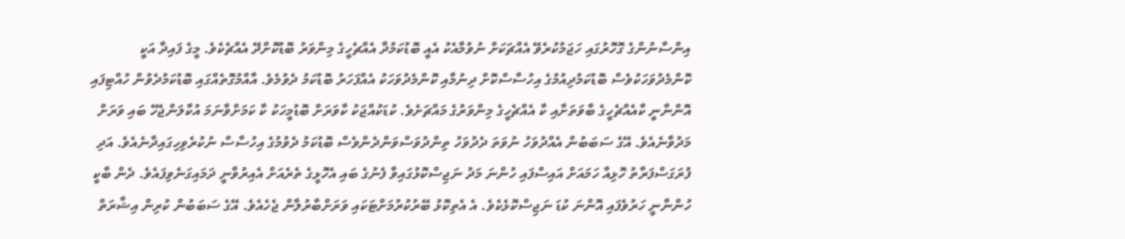އިންސާނުންގެ ގޮހޮރުގައި ހަޖަމުކުރެވޭ އެއްޗަކަށް ނުވުމާއެކު އެއީ ބޮޑުކަމުދާ އެއްޗެހީގެ މިންވަރު ބޮޑުކޮށްދޭ އެއްޗެކެވެ. މީގެ ފައިދާ އަކީ ކޮންމެދުވަހަކުވެސް ބޮޑުކަމުދިއުމުގެ އިހުސާސްކޮށް ދިނުމާއި ކޮންމެދުވަހަކު އެއްފަހަރު ބޮޑުކަމު ދެވުމެވެ. އާއްމުގޮތެއްގައި ބޮޑުކަމުދެވުން ހުއްޓިފައި އޮންނާނީ ކާއެއްޗެހީގެ ބާވަތަށާއި ކާ އެއްޗެހީގެ މިންވަރުގެ މައްޗަށެވެ. ކުޑަކުއްޖަކު ކާވަރަށް ބޮޑުމީހަކު ކާ ކަމަށްވާނަމަ އުކާލަންޖެހޭ ބައި ވަރަށް މަދުވާނެއެވެ. އޭގެ ސަބަބުން އެއްދުވަހު ނުވަތަ ދެދުވަހު ތިންދުވަސްވަންދެންވެސް ބޮޑުކަމު ދެވުމުގެ އިހުސާސް ނުކުރެވިހިގައިދާނެއެވެ. އަދި ފުރަގަސްފަރާތު ހޮޅިއާ ހަމައަށް އައިސްފައި ހުންނަ މަދު ނަޖިސްކޮޅުގައިވާ ފެނުގެ ބައި އެހޮޅީގެ ތެރެއަށް އެއިރުވާނީ ދަމައިގަނެވިފައެވެ. ދެން ބާކީ ހުންނާނީ ހަރުވެފައި އޮންނަ ކުޑަ ނަޖިސްކޮޅެކެވެ. އެ އެތިކޮޅު ބޭރުކުރުމަށްޓަކައި ވަރަށްބާރުލާން ޖެހެއެވެ. އޭގެ ސަބަބުން ކުރިން އިޝާރަތް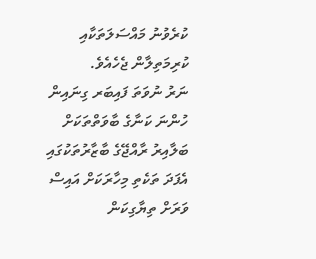ކުރެވުނު މައްސަލަތަކާއި ކުރިމަތިލާން ޖެހެއެވެ.
ނަރު ނުވަތަ ފައިބަރ ގިނައިން ހުންނަ ކަނާގެ ބާވަތްތަކަށް ބަލާއިރު ރާއްޖޭގެ ބާޒާރުތަކުގައި އެފަދަ ތަކެތި މިހާރަކަށް އައިސް ވަރަށް ތިޔާގިކަން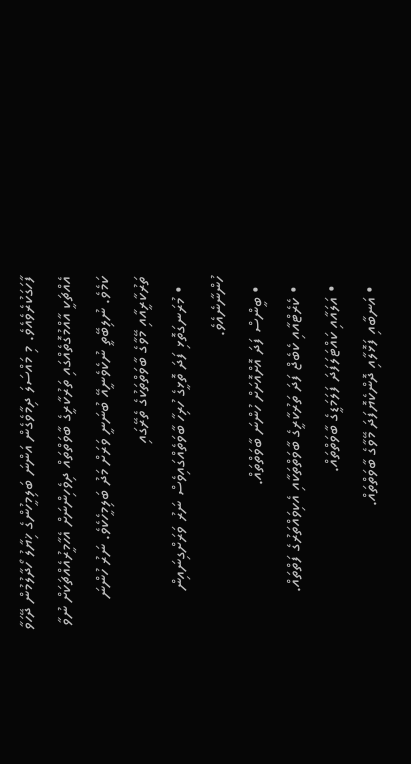ފާހަގަކުރެވެއެވެ. މި މައްސަލަ ދިމާވެގެން އަންނަ ބަލިމީހުންގެ ޚިޔާލު ހޯދާލުމުން ދޭހަވާ އެއްޗަކީ އާއްމުގޮތެއްގައި ތަރުކާރީގެ ބާވަތްތައް ދިވެހިންނަށް އެހާމީރުއެއްޗަކަށް ނުވާ ކަމެވެ. ނުލިބޭތީ ނުކެވެނީއޭ ބުނަނީ ވަރަށް މަދު ބަލިމީހެކެވެ. ނަރު ހުންނަ ތަރުކާރީއާއި މޭވާގެ ބާވަތްތަކުގެ ތެރޭގައި
  • މުރަނގަތޮޅި ފަދަ ތޮޅީގެ ހުރިހާ ބާވަތެއްގައިވެސް ނަރު ވަރަށްގިނައިން ހުންނާނެއެވެ.
  • ބީންސް ފަދަ އޮށްއޮށަށް ހުންނަ ބާވަތްތައް.
  • ކެރެޓްއާއި ކެބެޖް ފަދަ ތަރުކާރީގެ ބާވަތްތަކާއި އެކިވައްތަރުގެ ފަތްތައް.
  • އަލައާއި ކައްޓަލަފަދަ ފަލަމަޑީގެ ބާވަތްތައް.
  • އަނބާއި ފަޅޮލާއި ދޮންކެޔޮފަދަ މޭވާގެ ބާވަތްތައް.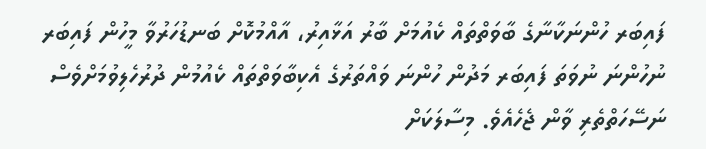ފައިބަރ ހުންނަކާނާގެ ބާވަތްތައް ކެއުމަށް ބާރު އަޅާއިރު، އާއްމުކޮށް ބަނޑުހަރުވާ މީހުން ފައިބަރ ނުހުންނަ ނުވަތަ ފައިބަރ މަދުން ހުންނަ ވައްތަރުގެ އެކިބާވަތްތައް ކެއުމުން ދުރުހެލިވުމަށްވެސް ނަސޭހަތްތެރި ވާން ޖެހެއެވެ. މިސާލަކަށް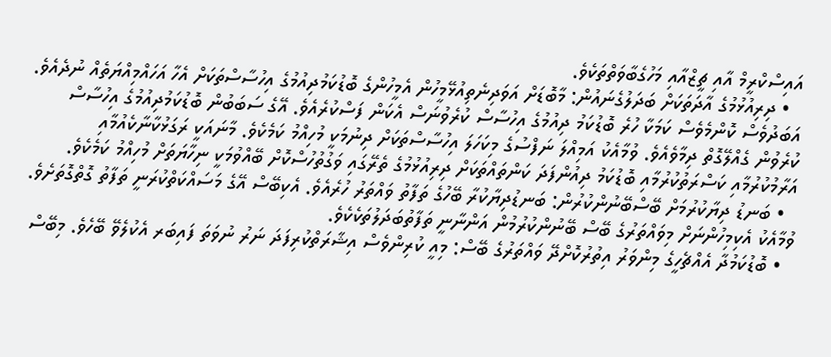އައިސްކްރީމް އާއި ޗީޒްއާއި މަހުގެބާވަތްތަކެވެ.
  • ދިރިއުޅުމުގެ އާދަތަކަށް ބަދަލުގެނައުން: މާބޮޑަށް އަވަދިނެތިއުޅޭމީހުން އެމީހުންގެ ބޮޑުކަމުދިއުމުގެ އިހުސާސްތަކަށް އެހާ އަހައްމިއްޔަތެއް ނުދެއެވެ. އަބަދުވެސް ކޮންމެވެސް ކަމަކާ ހުރެ ބޮޑުކަމު ދިއުމުގެ އިހުސާސް ކުރެވުނަސް އެކަން ފަސްކުރެއެވެ. އޭގެ ސަބަބުން ބޮޑުކަމުދިއުމުގެ އިހުސާސް ކުރެވުން ގެއްލޭގޮތް ދިމާވެއެވެ. ވުމާއެކު އަމިއްލަ ނަފްސުގެ މިކަހަލަ އިހުސާސްތަކަށް ދިނުމަކީ މުހިއްމު ކަމެކެވެ. މާނައަކީ ރަގަޅުކާނާކެއުމާއި އަރާމުކުރުމާއި ކަސްރަތުކުރުމާއި ބޮޑުކަމު ދިއުންފަދަ ކަންތައްތަކަށް ދިރިއުޅުމުގެ ތެރޭގައި ވަގުތުހުސްކޮށް ބޭއްވުމަކީ ނިހާޔަތަށް މުހިއްމު ކަމެކެވެ.
  • ބަނޑު ދިޔާކުރުމަށް ބޭސްބޭނުންކުރުން: ބަނޑުދިޔާކުރާ ބޭހުގެ ތަފާތު ވައްތަރު ހުރެއެވެ. އެކިބޭސް އޭގެ މަސައްކަތްކުރަނީ ތަފާތު ގޮތްގޮތަށެވެ. ވުމާއެކު އެކިމިހުންނަށް މިވައްތަރުގެ ބޭސް ބޭނުންކުރުމުން އަންނާނީ ތަފާތުބަދަލުތަކެކެވެ.
  • ބޮޑުކަމުދާ އެއްޗެހީގެ މިންވަރު އިތުރުކޮށްދޭ ވައްތަރުގެ ބޭސް: މިއީ ކުރިންވެސް އިޝާރަތްކުރިފަދަ ނަރު ނުވަތަ ފައިބަރ އެކުލެވޭ ބޭހެވެ. މިބޭސް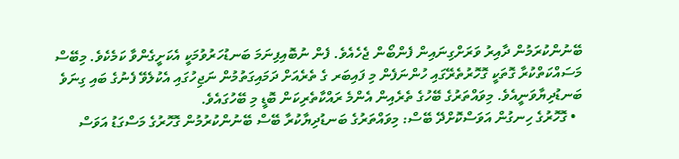ބޭނުންކުރަމުން ދާއިރު ވަރަށްގިނައިން ފެންބޯން ޖެހެއެވެ. ފެން ނުބޮއިފިނަމަ ބަނޑުހަރުވުމަކީ އެކަށީގެންވާ ކަމެކެވެ. މިބޭސް މަސައްކަތްކުރާ ގޮތަކީ ގޮހޮރުތެރޭގައި ހުންނަފެން މި ފައިބަރ ގެ ތެރެއަށް ދަމައިގަތުމުން ނަޖިހުގައި އެކުލެވޭ ފެނުގެ ބައި ގިނަވެ ބަނޑުދިޔާވަނީއެވެ. މިވައްތަރުގެ ބޭހުގެ ތެރެއިން އެންމެ ރައްކާތެރިކަން ބޮޑީ މި ބޭހުގައެވެ.
  • ގޮހޮރުގެ ހިނގުން އަވަސްކޮށްދޭ ބޭސް: މިވައްތަރުގެ ބަނޑުދިޔާކުރާ ބޭސް ބޭނުންކުރުމުން ގޮހޮރުގެ މަސްގަޑު އަވަސް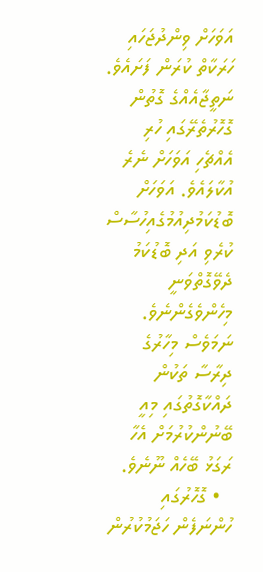އަވަހަށް ވިންދުޖަހައި ހަރަކާތް ކުރަން ފަށައެވެ. ނަތީޖާއެއްގެ ގޮތުން ގޮހޮރުތެރޭގައި ހުރި އެއްޗެހި އަވަހަށް ނެރެ އުކާލައެވެ. އަވަހަށް ބޮޑުކަމުދިއުމުގެއިހުސާސް ކުރެވި އަދި ބޮޑުކަމު ދެވޭގޮތްވަނީ މިހެންވެގެންނެވެ. ނަމަވެސް މިހާރުގެ ދިރާސާ ތަކުން ދައްކާގޮތުގައި މިއީ ބޭނުންކުރުމަށް އެހާ ރަގަޅު ބޭހެއް ނޫނެވެ.
  • ގޮހޮރުގައި ހުންނަފެން ހަޖަމުކުރުން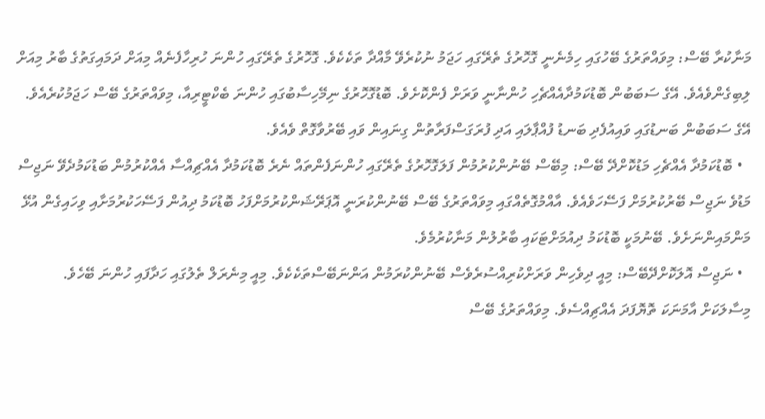މަނާކުރާ ބޭސް: މިވައްތަރުގެ ބޭހުގައި ހިމެނެނީ ގޮހޮރުގެ ތެރޭގައި ހަޖަމު ނުކުރެވޭ މާއްދާ ތަކެކެވެ. ގޮހޮރުގެ ތެރޭގައި ހުންނަ ހުރިހާފެނެއް މިއަށް ދަމައިގަތުގެ ބާރު މިއަށް ލިބިގެންވެއެވެ. އޭގެ ސަބަބުން ބޮޑުކަމުދާއެއްޗެހި ހުންނާނީ ވަރަށް ފެންކޮށެވެ. ބޮޑުގޮހޮރުގެ ނިމޭހިސާބުގައި ހުންނަ ބެކްޓީރިއާ، މިވައްތަރުގެ ބޭސް ހަޖަމުކުރެއެވެ. އޭގެ ސަބަބުން ބަނޑުގައި ވައިއުފެދި ބަނޑު ފުއްޕާލައި އަދި ފުރަގަސްފަރާތުން ގިނައިން ވައި ބޭރުވާގޮތް ވެއެވެ.
  • ބޮޑުކަމުދާ އެއްޗެހި މަޑުކޮށްދޭ ބޭސް: މިބޭސް ބޭނުންކުރުމުން ފަލަގޮހޮރުގެ ތެރޭގައި ހުންނަފެންތައް ނެރެ ބޮޑުކަމުދާ އެއްޗިއްސާ އެއްކުރުމުން ބަޑުކަމުދެވޭ ނަޖިސް މަޑުވެ ނަޖިސް ބޭރުކުރުމަށް ފަސޭހަވެއެވެ. އާއްމުގޮތެއްގައި މިވައްތަރުގެ ބޭސް ބޭނުންކުރަނީ އޮޕަރޭޝަންކުރުމަށްފަހު ބޮޑުކަމު ދިއުން ފަސޭހަކުރުމަށާއި ވިހައިގެން އުޅޭ މަންމައިންނަށެވެ. ބޭނުމަކީ ބޮޑުކަމު ދިއުމަށްޓަކައި ބާރުލުން މަނާކުރުމެވެ.
  • ނަޖިސް އޮލަކޮށްދޭބޭސް: މިއީ ދިވެހިން ވަރަށްކުރިއްސުރެވެސް ބޭނުންކުރަމުން އަންނަބޭސްތަކެކެވެ. މިއީ މިނެރަލް ތެލުގައި ހަދާފައި ހުންނަ ބޭހެވެ. މިސާލަކަށް އާމަނަކަ ތޮޔޮފަދަ އެއްޗިއްސެވެ. މިވައްތަރުގެ ބޭސް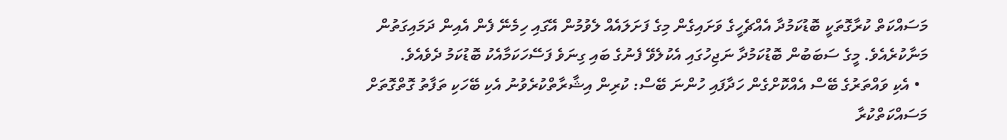މަސައްކަތް ކުރާގޮތަކީ ބޮޑުކަމުދާ އެއްޗެހީގެ ވަށައިގެން މިގެ ފަށަލައެއް ލެވުމުން އޭގައި ހިމެނޭ ފެން އެއިން ދަމައިގަތުން މަނާކުރެއެވެ. މީގެ ސަބަބުން ބޮޑުކަމުދާ ނަޖިހުގައި އެކުލެވޭ ފެނުގެ ބައި ގިނަވެ ފަސޭހަކަމާއެކު ބޮޑުކަމު ދެވެއެވެ.
  • އެކި ވައްތަރުގެ ބޭސް އެއްކޮށްގެން ހަދާފައި ހުންނަ ބޭސް: ކުރިން އިޝާރާތްކުރެވުނު އެކި ބޭހަކި ތަފާތު ގޮތްގޮތަށް މަސައްކަތްކުރާ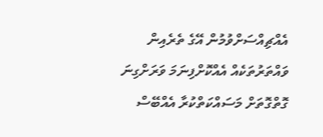އެއްޗިއްސަށްވުމުން އޭގެ ތެރެއިން ވައްތަރުތަކެއް އެއްކޮށްފިނަމަ ވަރަށްގިނަ ގޮތްގޮތަށް މަސައްކަތްކުރާ އެއްބޭސް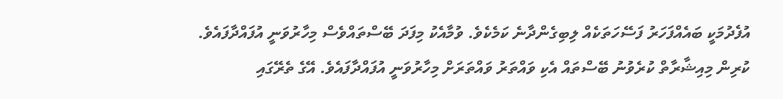އުފެދުމަކީ ބައެއްފަހަރު ފަސޭހަތަކެއް ލިބިގެންދާނެ ކަމެކެވެ. ވުމާއެކު މިފަދަ ބޭސްތައްވެސް މިހާރުވަނީ އުފައްދާފައެވެ.
ކުރިން މިއިޝާރާތް ކުރެވުނު ބޭސްތައް އެކި ވައްތަރު ވައްތަރަށް މިހާރުވަނީ އުފައްދާފައެވެ. އޭގެ ތެރޭގައި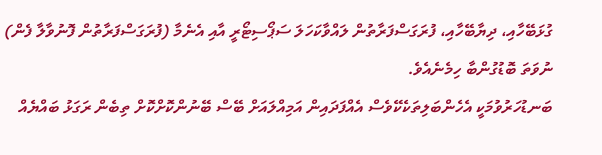ގުޅަބޭހާއި، ދިޔާބޭހާއި، ފުރަގަސްފަރާތުން ލައްވާކަހަލަ ސަޕޯސިޓޯރީ އާއި އެނެމާ (ފުރަގަސްފަރާތުން ފޮނުވާލާ ފެން) ނުވަތަ ބޮޑުގުންބާ ހިމެނެއެވެ.
ބަނޑުހަރުވުމަކީ އެހެންބަލިތަކެކޭވެސް އެއްފަދައިން އަމިއްލައަށް ބޭސް ބޭނުންކޮށްކޮށް ތިބެން ރަގަޅު ބައްޔެއް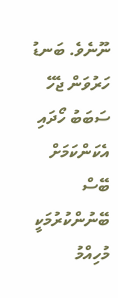ނޫނެވެ. ބަނޑު ހަރުވަން ޖެހޭ ސަބަބު ހޯދައި އެކަންކަމަށް ބޭސް ބޭނުންކުރުމަކީ މުހިއްމު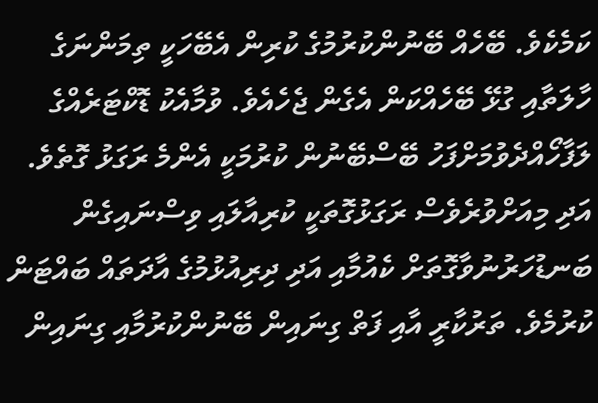ކަމެކެވެ. ބޭހެއް ބޭނުންކުރުމުގެ ކުރިން އެބޭހަކީ ތިމަންނަގެ ހާލަތާއި ގުޅޭ ބޭހެއްކަން އެގެން ޖެހެއެވެ. ވުމާއެކު ޑޮކްޓަރެއްގެ ލަފާހޯއްދެވުމަށްފަހު ބޭސްބޭނުން ކުރުމަކީ އެންމެ ރަގަޅު ގޮތެވެ. އަދި މިއަށްވުރެވެސް ރަގަޅުގޮތަކީ ކުރިއާލައި ވިސްނައިގެން ބަނޑުހަރުނުވާގޮތަށް ކެއުމާއި އަދި ދިރިއުޅުމުގެ އާދަތައް ބައްޓަން ކުރުމެވެ. ތަރުކާރީ އާއި ފަތް ގިނައިން ބޭނުންކުރުމާއި ގިނައިން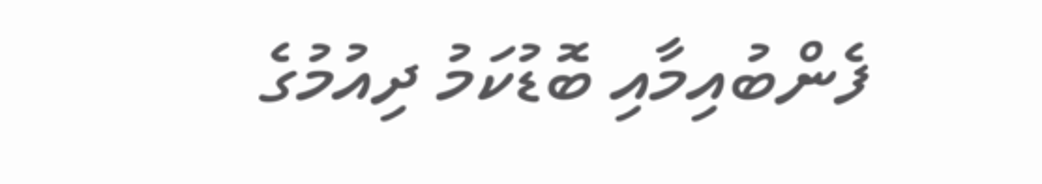ފެންބުއިމާއި ބޮޑުކަމު ދިއުމުގެ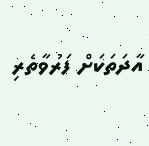އާދަތަކަށް ފަރުވާތެރި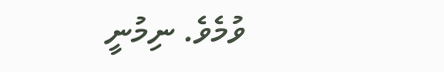ވުމެވެ. ނިމުނީ